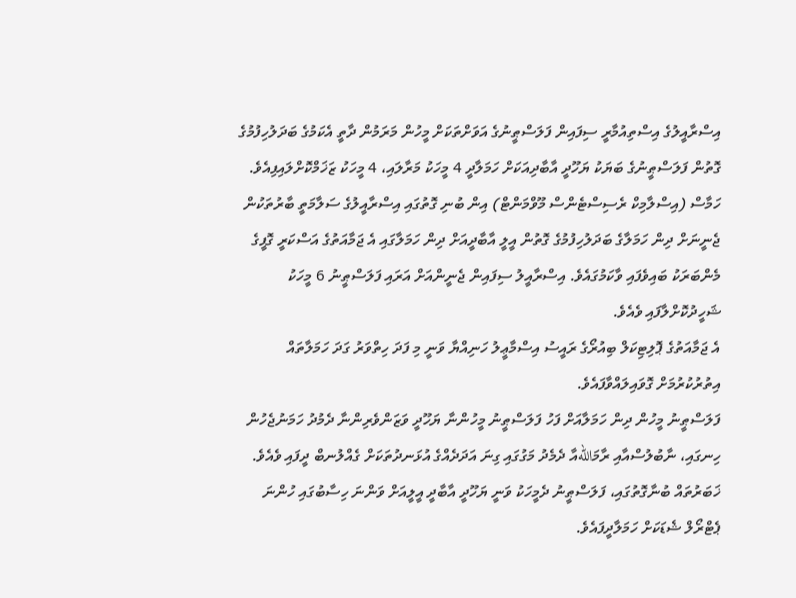އިސްރާއީލުގެ އިސްތިއުމާރީ ސިފައިން ފަލަސްޠީނުގެ އަވަށްތަކަށް މީހުން މަރަމުން ދާތީ އެކަމުގެ ބަދަލުހިފުމުގެ ގޮތުން ފަލަސްޠީނުގެ ބަޔަކު ޔަހޫދީ އާބާދިއަކަށް ހަމަލާދީ 4 މީހަކު މަރާލައި، 4 މީހަކު ޒަޚަމްކޮށްލައިފިއެވެ.
ހަމާސް (އިސްލާމިކް ރެސިސްޓެންސް މޫވްމަންޓް) އިން ބުނި ގޮތުގައި އިސްރާއީލުގެ ސަލާމަތީ ބާރުތަކުން ޖެނީނަށް ދިން ހަމަލާގެ ބަދަލުހިފުމުގެ ގޮތުން އީލީ އާބާދީއަށް ދިން ހަމަލާގައި އެ ޖަމާއަތުގެ އަސްކަރީ ގޮފީގެ މެންބަރަކު ބައިވެފައި ވާކަމުގައެވެ. އިސްރާއީލު ސިފައިން ޖެނީންއަށް އަރައި ފަލަސްޠީނު 6 މީހަކު ޝަހީދުކޮށްލާފައި ވެއެވެ.
އެ ޖަމާއަތުގެ ޕޮލިޓިކަލް ބިއުރޯގެ ރައީސު އިސްމާޢީލު ހަނިއްޔާ ވަނީ މި ފަދަ ހިތްވަރު ގަދަ ހަމަލާތައް އިތުރުކުރުމަށް ގޮވައިލައްވާފައެވެ.
ފަލަސްޠީނު މީހުން ދިން ހަމަލާއަށް ފަހު ފަލަސްޠީނު މީހުންނާ ޔަހޫދީ ވަޒަންވެރިންނާ ދެމުދު ހަމަނުޖެހުން ހިނގައި، ނާބުލުސްއާއި ރާމަاللهއާ ދެމެދު މަގުގައި ގިނަ އަދަދެއްގެ އުޅަނދުތަކަށް ގެއްލުނބް ދީފައި ވެއެވެ.
ޚަބަރުތައް ބުނާގޮތުގައި، ފަލަސްޠީނު ދެމީހަކު ވަނީ ޔަހޫދީ އާބާދީ އީލީއަށް ވަންނަ ހިސާބުގައި ހުންނަ ޕެޓްރޯލް ޝެޑަކަށް ހަމަލާދީފައެވެ.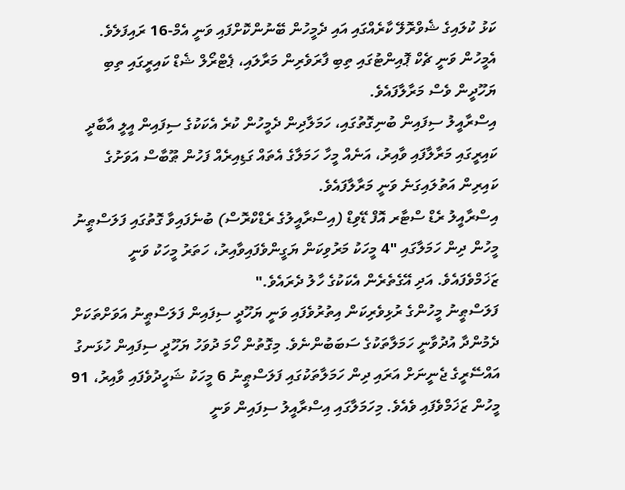ކަޅު ކުލައިގެ ޝެވްރޮލޭ ކާރެއްގައި އައި ދެމީހުން ބޭނުންކޮށްފައި ވަނީ އެމް-16 ރައިފަލެވެ. އެމީހުން ވަނީ ޗެކް ޕޮއިންޓުގައި ތިބި ފާރަވެރިން މަރާލައި، ޕެޓްރޯލް ޝެޑް ކައިރީގައި ތިބި ޔަހޫދީން ވެސް މަރާލާފައެވެ.
އިސްރާއީލު ސިފައިން ބުނިގޮތުގައި، ހަމަލާދިން ދެމީހުން ކުރެ އެކަކުގެ ސިފައިން އީލީ އާބާދީ ކައިރީގައި މަރާލާފައި ވާއިރު، އަނެއް މީހާ ހަމަލާގެ އެތައް ގަޑިއިރެއް ފަހުން ޠޫބާސް އަވަށުގެ ކައިރިން އަތުލައިގަނެ ވަނީ މަރާލާފައެވެ.
އިސްރާއީލު ރެޑް ސްޓާރ އޮފް ޑޭވިޑް (އިސްރާއީލުގެ ރެޑްކްރޮސް) ބުނެފައިވާ ގޮތުގައި ފަލަސްޠީނު މީހުން ދިން ހަމަލާގައި "4 މީހަކު މަރުވިކަން ޔަގީންވެފައިވާއިރު، ހަތަރު މީހަކު ވަނީ ޒަޚަމްވެފައެވެ. އަދި އޭގެތެރެން އެކަކުގެ ހާލު ދެރައެވެ."
ފަލަސްޠީނު މީހުންގެ ރުޅިވެރިކަން އިތުރުވެފައި ވަނީ ޔަހޫދީ ސިފައިން ފަލަސްޠީނު އަވަށްތަކަށް ދެމުންދާ އުދުވާނީ ހަމަލާތަކުގެ ސަބަބުންނެވެ. މިގޮތުން ހޯމަ ދުވަހު ޔަހޫދީ ސިފައިން ހުޅަނގު އައްސޭރީގެ ޖެނީނަށް އަރައި ދިން ހަމަލާތަކުގައި ފަލަސްޠީނު 6 މީހަކު ޝަހީދުވެފައި ވާއިރު، 91 މީހުން ޒަޚަމްވެފައި ވެއެވެ. މިހަމަލާގައި އިސްރާއީލު ސިފައިން ވަނީ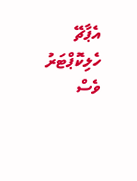އެޕާޗޭ ހެލިކޮޕްޓަރު ވެސް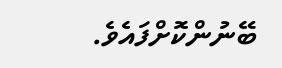ބޭނުންކޮށްފައެވެ.